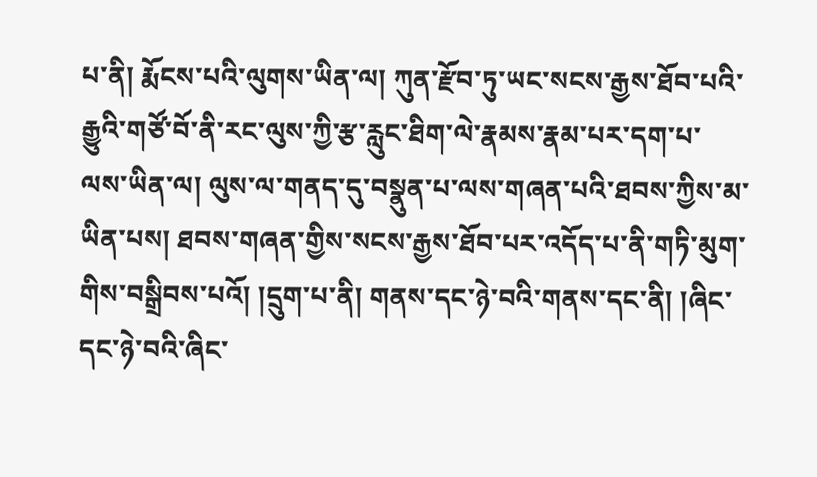པ་ནི། རྨོངས་པའི་ལུགས་ཡིན་ལ། ཀུན་རྫོབ་ཏུ་ཡང་སངས་རྒྱས་ཐོབ་པའི་རྒྱུའི་གཙོ་བོ་ནི་རང་ལུས་ཀྱི་རྩ་རླུང་ཐིག་ལེ་རྣམས་རྣམ་པར་དག་པ་ལས་ཡིན་ལ། ལུས་ལ་གནད་དུ་བསྣུན་པ་ལས་གཞན་པའི་ཐབས་ཀྱིས་མ་ཡིན་པས། ཐབས་གཞན་གྱིས་སངས་རྒྱས་ཐོབ་པར་འདོད་པ་ནི་གཏི་མུག་གིས་བསྒྲིབས་པའོ། །དྲུག་པ་ནི། གནས་དང་ཉེ་བའི་གནས་དང་ནི། །ཞིང་དང་ཉེ་བའི་ཞིང་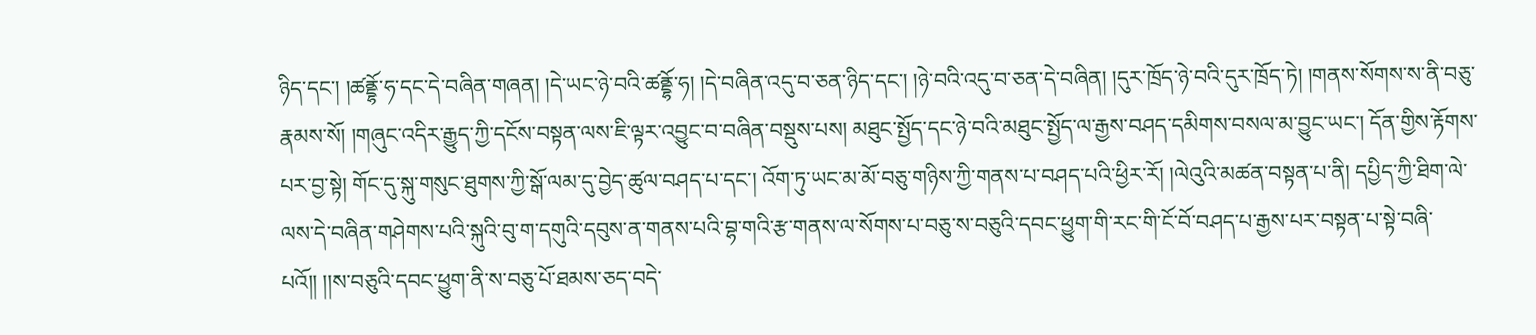ཉིད་དང་། །ཚནྡྷོ་ཧ་དང་དེ་བཞིན་གཞན། །དེ་ཡང་ཉེ་བའི་ཚནྡྷོ་ཧ། །དེ་བཞིན་འདུ་བ་ཅན་ཉིད་དང་། །ཉེ་བའི་འདུ་བ་ཅན་དེ་བཞིན། །དུར་ཁྲོད་ཉེ་བའི་དུར་ཁྲོད་ཏེ། །གནས་སོགས་ས་ནི་བཅུ་རྣམས་སོ། །གཞུང་འདིར་རྒྱུད་ཀྱི་དངོས་བསྟན་ལས་ཇི་ལྟར་འབྱུང་བ་བཞིན་བསྡུས་པས། མཐུང་སྤྱོད་དང་ཉེ་བའི་མཐུང་སྤྱོད་ལ་རྒྱས་བཤད་དམིགས་བསལ་མ་བྱུང་ཡང་། དོན་གྱིས་རྟོགས་པར་བྱ་སྟེ། གོང་དུ་སྐུ་གསུང་ཐུགས་ཀྱི་སྒོ་ལམ་དུ་བྱེད་ཚུལ་བཤད་པ་དང་། འོག་ཏུ་ཡང་མ་མོ་བཅུ་གཉིས་ཀྱི་གནས་པ་བཤད་པའི་ཕྱིར་རོ། །ལེའུའི་མཚན་བསྟན་པ་ནི། དཔྱིད་ཀྱི་ཐིག་ལེ་ལས་དེ་བཞིན་གཤེགས་པའི་སྐུའི་བུ་ག་དགུའི་དབུས་ན་གནས་པའི་བྷ་གའི་རྩ་གནས་ལ་སོགས་པ་བཅུ་ས་བཅུའི་དབང་ཕྱུག་གི་རང་གི་ངོ་བོ་བཤད་པ་རྒྱས་པར་བསྟན་པ་སྟེ་བཞི་པའོ།། །།ས་བཅུའི་དབང་ཕྱུག་ནི་ས་བཅུ་པོ་ཐམས་ཅད་བདེ་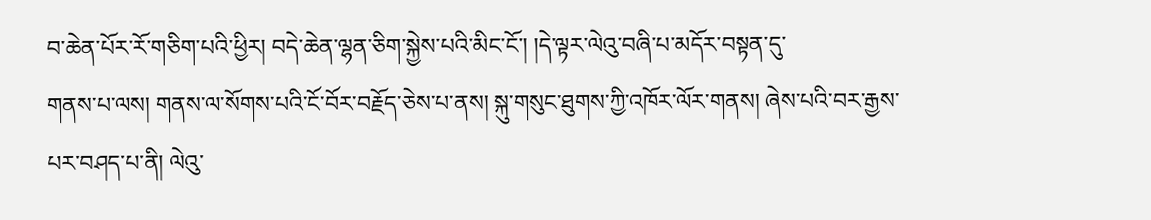བ་ཆེན་པོར་རོ་གཅིག་པའི་ཕྱིར། བདེ་ཆེན་ལྷན་ཅིག་སྐྱེས་པའི་མིང་ངོ་། །དེ་ལྟར་ལེའུ་བཞི་པ་མདོར་བསྟན་དུ་
གནས་པ་ལས། གནས་ལ་སོགས་པའི་ངོ་བོར་བརྗོད་ཅེས་པ་ནས། སྐུ་གསུང་ཐུགས་ཀྱི་འཁོར་ལོར་གནས། ཞེས་པའི་བར་རྒྱས་པར་བཤད་པ་ནི། ལེའུ་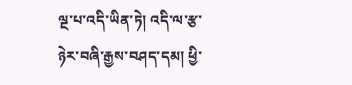ལྔ་པ་འདི་ཡིན་ཏེ། འདི་ལ་རྩ་ཉེར་བཞི་རྒྱས་བཤད་དམ། ཕྱི་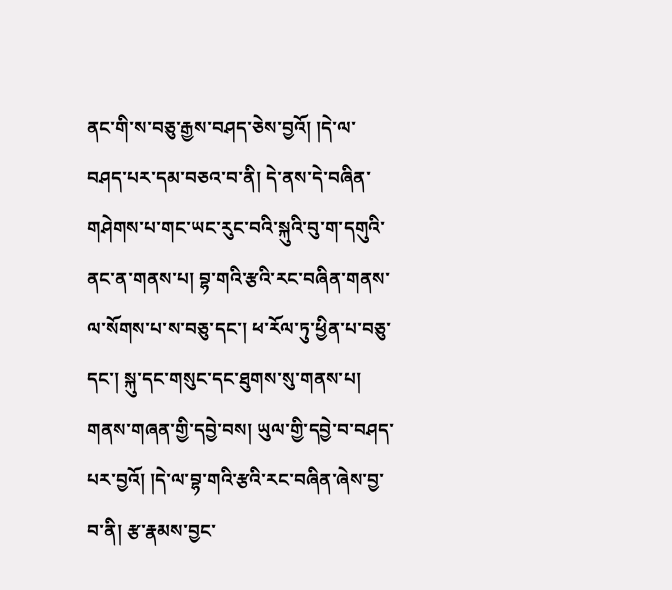ནང་གི་ས་བཅུ་རྒྱས་བཤད་ཅེས་བྱའོ། །དེ་ལ་བཤད་པར་དམ་བཅའ་བ་ནི། དེ་ནས་དེ་བཞིན་གཤེགས་པ་གང་ཡང་རུང་བའི་སྐུའི་བུ་ག་དགུའི་ནང་ན་གནས་པ། བྷ་གའི་རྩའི་རང་བཞིན་གནས་ལ་སོགས་པ་ས་བཅུ་དང་། ཕ་རོལ་ཏུ་ཕྱིན་པ་བཅུ་དང་། སྐུ་དང་གསུང་དང་ཐུགས་སུ་གནས་པ། གནས་གཞན་གྱི་དབྱེ་བས། ཡུལ་གྱི་དབྱེ་བ་བཤད་པར་བྱའོ། །དེ་ལ་བྷ་གའི་རྩའི་རང་བཞིན་ཞེས་བྱ་བ་ནི། རྩ་རྣམས་བྱང་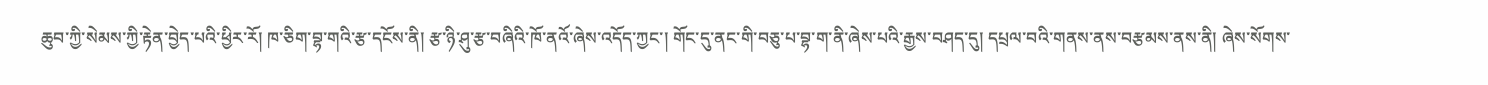ཆུབ་ཀྱི་སེམས་ཀྱི་རྟེན་བྱེད་པའི་ཕྱིར་རོ། ཁ་ཅིག་བྷ་གའི་རྩ་དངོས་ནི། རྩ་ཉི་ཤུ་རྩ་བཞིའི་ཁོ་ནའོ་ཞེས་འདོད་ཀྱང་། གོང་དུ་ནང་གི་བཅུ་པ་བྷ་ག་ནི་ཞེས་པའི་རྒྱས་བཤད་དུ། དཔྲལ་བའི་གནས་ནས་བརྩམས་ནས་ནི། ཞེས་སོགས་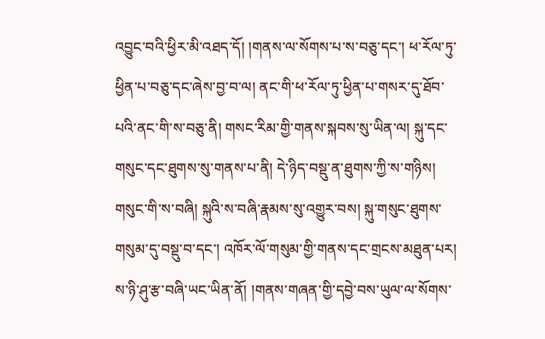འབྱུང་བའི་ཕྱིར་མི་འཐད་དོ། །གནས་ལ་སོགས་པ་ས་བཅུ་དང་། ཕ་རོལ་ཏུ་ཕྱིན་པ་བཅུ་དང་ཞེས་བྱ་བ་ལ། ནང་གི་ཕ་རོལ་ཏུ་ཕྱིན་པ་གསར་དུ་ཐོབ་པའི་ནང་གི་ས་བཅུ་ནི། གསང་རིམ་གྱི་གནས་སྐབས་སུ་ཡིན་ལ། སྐུ་དང་གསུང་དང་ཐུགས་སུ་གནས་པ་ནི། དེ་ཉིད་བསྡུ་ན་ཐུགས་ཀྱི་ས་གཉིས། གསུང་གི་ས་བཞི། སྐུའི་ས་བཞི་རྣམས་སུ་འགྱུར་བས། སྐུ་གསུང་ཐུགས་གསུམ་དུ་བསྡུ་བ་དང་། འཁོར་ལོ་གསུམ་གྱི་གནས་དང་གྲངས་མཐུན་པར། ས་ཉི་ཤུ་རྩ་བཞི་ཡང་ཡིན་ནོ། །གནས་གཞན་གྱི་དབྱེ་བས་ཡུལ་ལ་སོགས་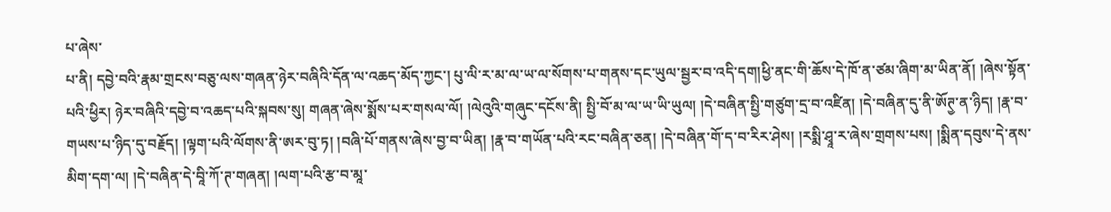པ་ཞེས་
པ་ནི། དབྱེ་བའི་རྣམ་གྲངས་བཅུ་ལས་གཞན་ཉེར་བཞིའི་དོན་ལ་འཆད་མོད་ཀྱང་། པུ་ལི་ར་མ་ལ་ཡ་ལ་སོགས་པ་གནས་དང་ཡུལ་སྦྱར་བ་འདི་དག།ཕྱི་ནང་གི་ཆོས་དེ་ཁོ་ན་ཙམ་ཞིག་མ་ཡིན་ནོ། །ཞེས་སྟོན་པའི་ཕྱིར། ཉེར་བཞིའི་དབྱེ་བ་འཆད་པའི་སྐབས་སུ། གཞན་ཞེས་སྨོས་པར་གསལ་ལོ། །ལེའུའི་གཞུང་དངོས་ནི། སྤྱི་བོ་མ་ལ་ཡ་ཡི་ཡུལ། །དེ་བཞིན་སྤྱི་གཙུག་དྲ་བ་འཛིན། །དེ་བཞིན་དུ་ནི་ཨོཊྱ་ན་ཉིད། །རྣ་བ་གཡས་པ་ཉིད་དུ་བརྗོད། །ལྟག་པའི་ལོགས་ནི་ཨར་བུ་ཏ། །བཞི་པོ་གནས་ཞེས་བྱ་བ་ཡིན། །རྣ་བ་གཡོན་པའི་རང་བཞིན་ཅན། །དེ་བཞིན་གོ་ད་བ་རིར་ཤེས། །རསྨི་ཤྭཱ་ར་ཞེས་གྲགས་པས། །སྨིན་དབུས་དེ་ནས་མིག་དག་ལ། །དེ་བཞིན་དེ་བཱི་ཀོ་ཊ་གཞན། །ལག་པའི་རྩ་བ་མཱ་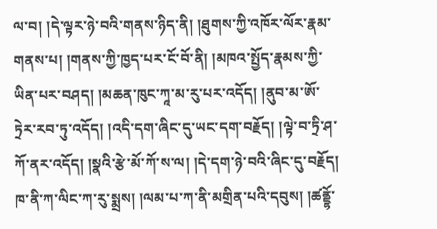ལ་བ། །དེ་ལྟར་ཉེ་བའི་གནས་ཉིད་ནི། །ཐུགས་ཀྱི་འཁོར་ལོར་རྣམ་གནས་པ། །གནས་ཀྱི་ཁྱད་པར་ངོ་བོ་ནི། །མཁའ་སྤྱོད་རྣམས་ཀྱི་ཡིན་པར་བཤད། །མཆན་ཁུང་ཀཱ་མ་རུ་པར་འདོད། །ནུབ་མ་ཨོ་ཏྲེར་རབ་ཏུ་འདོད། །འདི་དག་ཞིང་དུ་ཡང་དག་བརྗོད། །ལྟེ་བ་ཏྲི་ཤ་ཀོ་ནར་འདོད། །སྣའི་རྩེ་མོ་ཀོ་ས་ལ། །དེ་དག་ཉེ་བའི་ཞིང་དུ་བརྗོད། ཁ་ནི་ཀ་ལིང་ཀ་རུ་སྨྲས། །ལམ་པ་ཀ་ནི་མགྲིན་པའི་དབུས། །ཚནྡྷོ་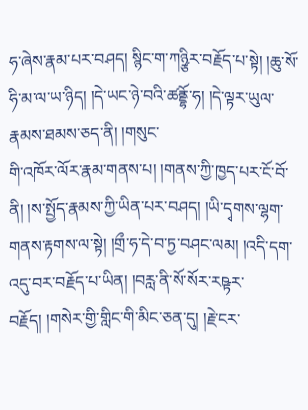ཧ་ཞེས་རྣམ་པར་བཤད། སྙིང་ག་ཀཉྩིར་བརྗོད་པ་སྟེ། །ཆུ་སོ་ཧི་མ་ལ་ཡ་ཉིད། །དེ་ཡང་ཉེ་བའི་ཚནྡྷོ་ཧ། །དེ་ལྟར་ཡུལ་རྣམས་ཐམས་ཅད་ནི། །གསུང་
གི་འཁོར་ལོར་རྣམ་གནས་པ། །གནས་ཀྱི་ཁྱད་པར་ངོ་བོ་ནི། །ས་སྤྱོད་རྣམས་ཀྱི་ཡིན་པར་བཤད། །ཡི་དྭགས་ལྷག་གནས་རྟགས་ལ་སྟེ། །གྲྀ་ཧ་དེ་བ་ཏྱ་བཤང་ལམ། །འདི་དག་འདུ་བར་བརྗོད་པ་ཡིན། །བརླ་ནི་སོ་སོར་རཥྟར་བརྗོད། །གསེར་གྱི་གླིང་གི་མིང་ཅན་དུ། །རྗེ་ངར་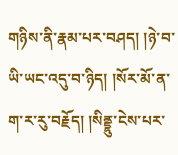གཉིས་ནི་རྣམ་པར་བཤད། །ཉེ་བ་ཡི་ཡང་འདུ་བ་ཉིད། །སོར་མོ་ན་ག་ར་རུ་བརྗོད། །སིནྡྷུ་ངེས་པར་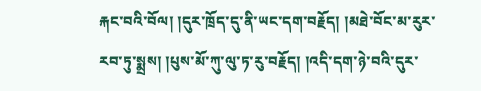རྐང་བའི་བོལ། །དུར་ཁྲོད་དུ་ནི་ཡང་དག་བརྗོད། །མཐེ་བོང་མ་རུར་རབ་ཏུ་སྨྲས། །པུས་མོ་ཀུ་ལུ་ཏ་རུ་བརྗོད། །འདི་དག་ཉེ་བའི་དུར་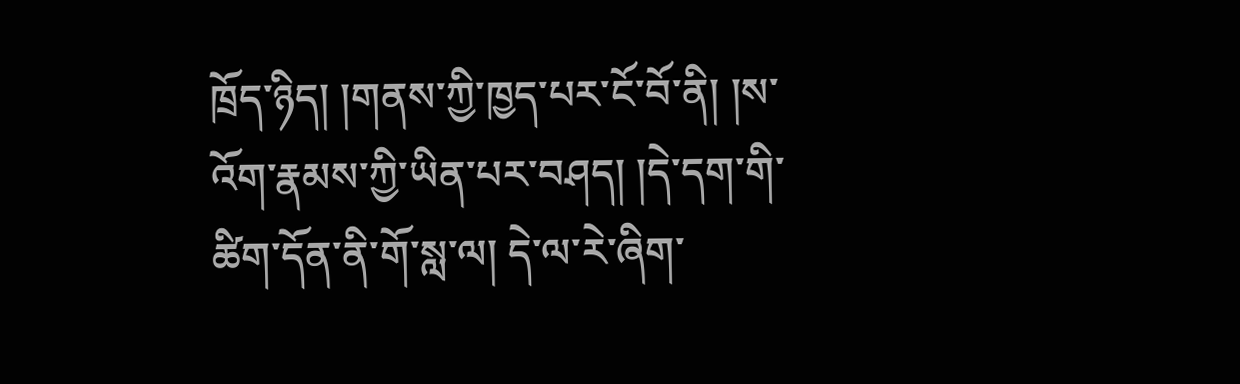ཁྲོད་ཉིད། །གནས་ཀྱི་ཁྱད་པར་ངོ་བོ་ནི། །ས་འོག་རྣམས་ཀྱི་ཡིན་པར་བཤད། །དེ་དག་གི་ཚིག་དོན་ནི་གོ་སླ་ལ། དེ་ལ་རེ་ཞིག་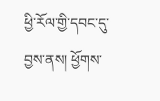ཕྱི་རོལ་གྱི་དབང་དུ་བྱས་ནས། ཕྱོགས་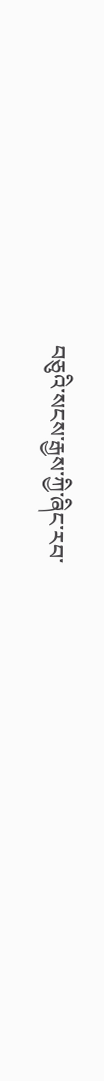བཅུའི་སངས་རྒྱས་ཀྱི་ཞིང་རབ་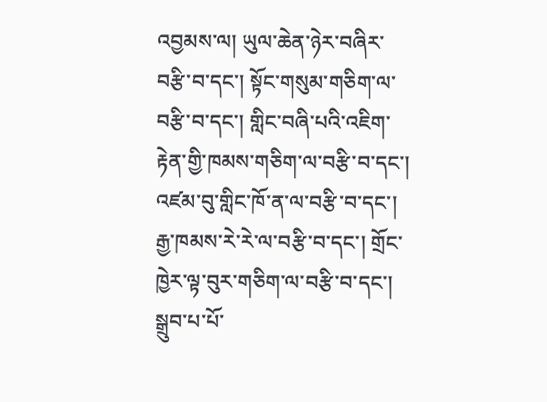འབྱམས་ལ། ཡུལ་ཆེན་ཉེར་བཞིར་བརྩི་བ་དང་། སྟོང་གསུམ་གཅིག་ལ་བརྩི་བ་དང་། གླིང་བཞི་པའི་འཇིག་རྟེན་གྱི་ཁམས་གཅིག་ལ་བརྩི་བ་དང་། འཛམ་བུ་གླིང་ཁོ་ན་ལ་བརྩི་བ་དང་། རྒྱ་ཁམས་རེ་རེ་ལ་བརྩི་བ་དང་། གྲོང་ཁྱེར་ལྟ་བུར་གཅིག་ལ་བརྩི་བ་དང་། སྒྲུབ་པ་པོ་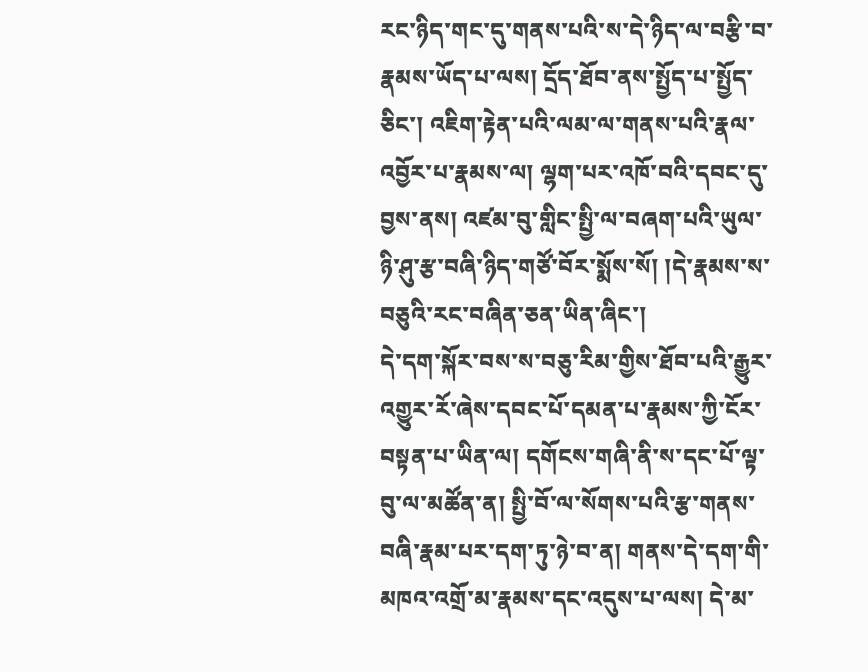རང་ཉིད་གང་དུ་གནས་པའི་ས་དེ་ཉིད་ལ་བརྩི་བ་རྣམས་ཡོད་པ་ལས། དྲོད་ཐོབ་ནས་སྤྱོད་པ་སྤྱོད་ཅིང་། འཇིག་རྟེན་པའི་ལམ་ལ་གནས་པའི་རྣལ་འབྱོར་པ་རྣམས་ལ། ལྷག་པར་འཁོ་བའི་དབང་དུ་བྱས་ནས། འཛམ་བུ་གླིང་སྤྱི་ལ་བཞག་པའི་ཡུལ་ཉི་ཤུ་རྩ་བཞི་ཉིད་གཙོ་བོར་སྨོས་སོ། །དེ་རྣམས་ས་བཅུའི་རང་བཞིན་ཅན་ཡིན་ཞིང་།
དེ་དག་སྐོར་བས་ས་བཅུ་རིམ་གྱིས་ཐོབ་པའི་རྒྱུར་འགྱུར་རོ་ཞེས་དབང་པོ་དམན་པ་རྣམས་ཀྱི་ངོར་བསྟན་པ་ཡིན་ལ། དགོངས་གཞི་ནི་ས་དང་པོ་ལྟ་བུ་ལ་མཚོན་ན། སྤྱི་བོ་ལ་སོགས་པའི་རྩ་གནས་བཞི་རྣམ་པར་དག་ཏུ་ཉེ་བ་ན། གནས་དེ་དག་གི་མཁའ་འགྲོ་མ་རྣམས་དང་འདུས་པ་ལས། དེ་མ་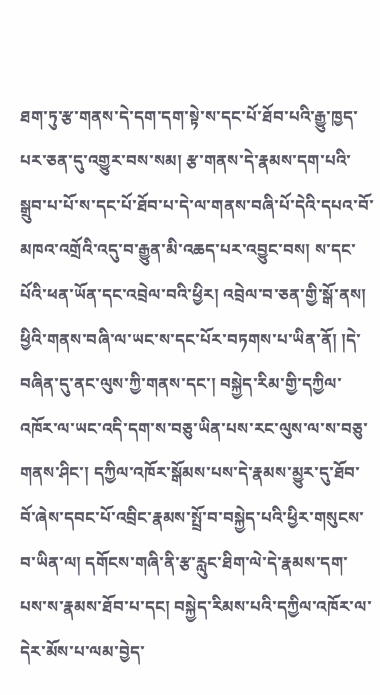ཐག་ཏུ་རྩ་གནས་དེ་དག་དག་སྟེ་ས་དང་པོ་ཐོབ་པའི་རྒྱུ་ཁྱད་པར་ཅན་དུ་འགྱུར་བས་སམ། རྩ་གནས་དེ་རྣམས་དག་པའི་སྒྲུབ་པ་པོ་ས་དང་པོ་ཐོབ་པ་དེ་ལ་གནས་བཞི་པོ་དེའི་དཔའ་བོ་མཁའ་འགྲོའི་འདུ་བ་རྒྱུན་མི་འཆད་པར་འབྱུང་བས། ས་དང་པོའི་ཕན་ཡོན་དང་འབྲེལ་བའི་ཕྱིར། འབྲེལ་བ་ཅན་གྱི་སྒོ་ནས། ཕྱིའི་གནས་བཞི་ལ་ཡང་ས་དང་པོར་བཏགས་པ་ཡིན་ནོ། །དེ་བཞིན་དུ་ནང་ལུས་ཀྱི་གནས་དང་། བསྐྱེད་རིམ་གྱི་དཀྱིལ་འཁོར་ལ་ཡང་འདི་དག་ས་བཅུ་ཡིན་པས་རང་ལུས་ལ་ས་བཅུ་གནས་ཤིང་། དཀྱིལ་འཁོར་སྒོམས་པས་དེ་རྣམས་མྱུར་དུ་ཐོབ་བོ་ཞེས་དབང་པོ་འབྲིང་རྣམས་སྤྲོ་བ་བསྐྱེད་པའི་ཕྱིར་གསུངས་བ་ཡིན་ལ། དགོངས་གཞི་ནི་རྩ་རླུང་ཐིག་ལེ་དེ་རྣམས་དག་པས་ས་རྣམས་ཐོབ་པ་དང། བསྐྱེད་རིམས་པའི་དཀྱིལ་འཁོར་ལ་དེར་མོས་པ་ལམ་བྱེད་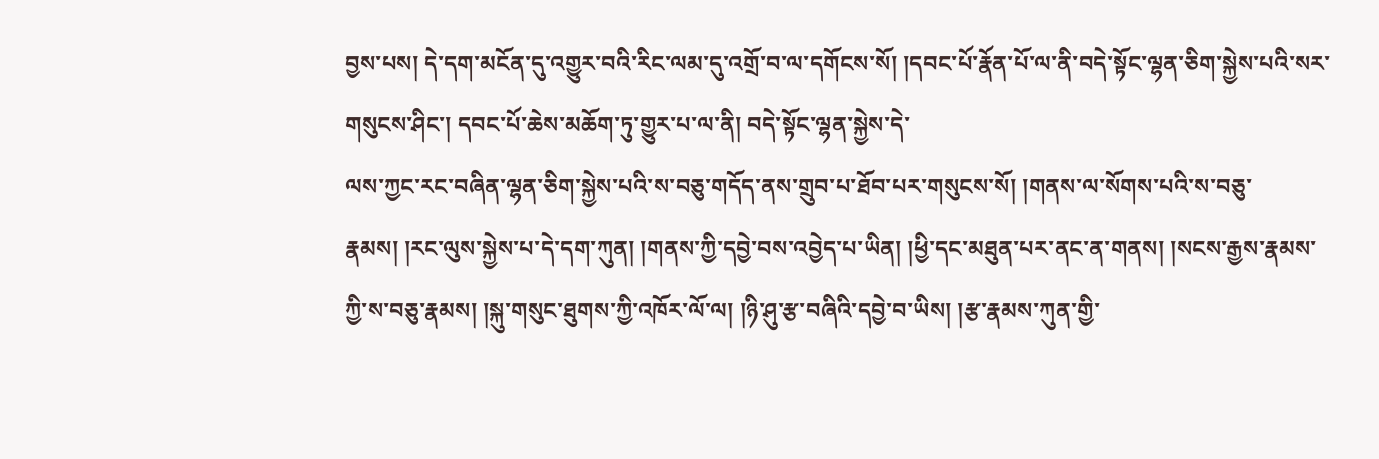བྱས་པས། དེ་དག་མངོན་དུ་འགྱུར་བའི་རིང་ལམ་དུ་འགྲོ་བ་ལ་དགོངས་སོ། །དབང་པོ་རྣོན་པོ་ལ་ནི་བདེ་སྟོང་ལྷན་ཅིག་སྐྱེས་པའི་སར་གསུངས་ཤིང་། དབང་པོ་ཆེས་མཆོག་ཏུ་གྱུར་པ་ལ་ནི། བདེ་སྟོང་ལྷན་སྐྱེས་དེ་
ལས་ཀྱང་རང་བཞིན་ལྷན་ཅིག་སྐྱེས་པའི་ས་བཅུ་གདོད་ནས་གྲུབ་པ་ཐོབ་པར་གསུངས་སོ། །གནས་ལ་སོགས་པའི་ས་བཅུ་རྣམས། །རང་ལུས་སྐྱེས་པ་དེ་དག་ཀུན། །གནས་ཀྱི་དབྱེ་བས་འབྱེད་པ་ཡིན། །ཕྱི་དང་མཐུན་པར་ནང་ན་གནས། །སངས་རྒྱས་རྣམས་ཀྱི་ས་བཅུ་རྣམས། །སྐུ་གསུང་ཐུགས་ཀྱི་འཁོར་ལོ་ལ། །ཉི་ཤུ་རྩ་བཞིའི་དབྱེ་བ་ཡིས། །རྩ་རྣམས་ཀུན་གྱི་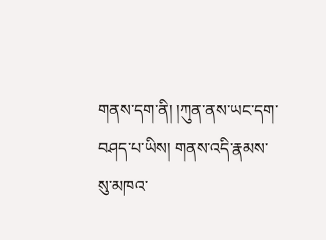གནས་དག་ནི། །ཀུན་ནས་ཡང་དག་བཤད་པ་ཡིས། གནས་འདི་རྣམས་སུ་མཁའ་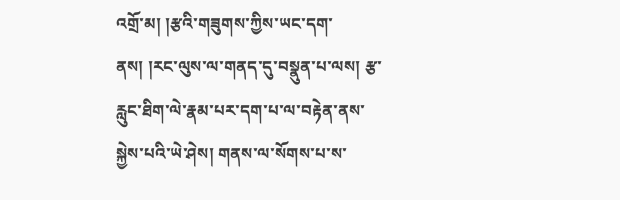འགྲོ་མ། །རྩའི་གཟུགས་ཀྱིས་ཡང་དག་ནས། །རང་ལུས་ལ་གནད་དུ་བསྣུན་པ་ལས། རྩ་རླུང་ཐིག་ལེ་རྣམ་པར་དག་པ་ལ་བརྟེན་ནས་སྐྱེས་པའི་ཡེ་ཤེས། གནས་ལ་སོགས་པ་ས་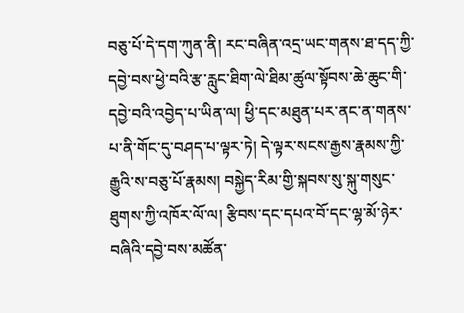བཅུ་པོ་དེ་དག་ཀུན་ནི། རང་བཞིན་འདྲ་ཡང་གནས་ཐ་དད་ཀྱི་དབྱེ་བས་ཕྱེ་བའི་རྩ་རླུང་ཐིག་ལེ་ཐིམ་ཚུལ་སྟོབས་ཆེ་ཆུང་གི་དབྱེ་བའི་འབྱེད་པ་ཡིན་ལ། ཕྱི་དང་མཐུན་པར་ནང་ན་གནས་པ་ནི་གོང་དུ་བཤད་པ་ལྟར་ཏེ། དེ་ལྟར་སངས་རྒྱས་རྣམས་ཀྱི་རྒྱུའི་ས་བཅུ་པོ་རྣམས། བསྐྱེད་རིམ་གྱི་སྐབས་སུ་སྐུ་གསུང་ཐུགས་ཀྱི་འཁོར་ལོ་ལ། རྩིབས་དང་དཔའ་བོ་དང་ལྷ་མོ་ཉེར་བཞིའི་དབྱེ་བས་མཚོན་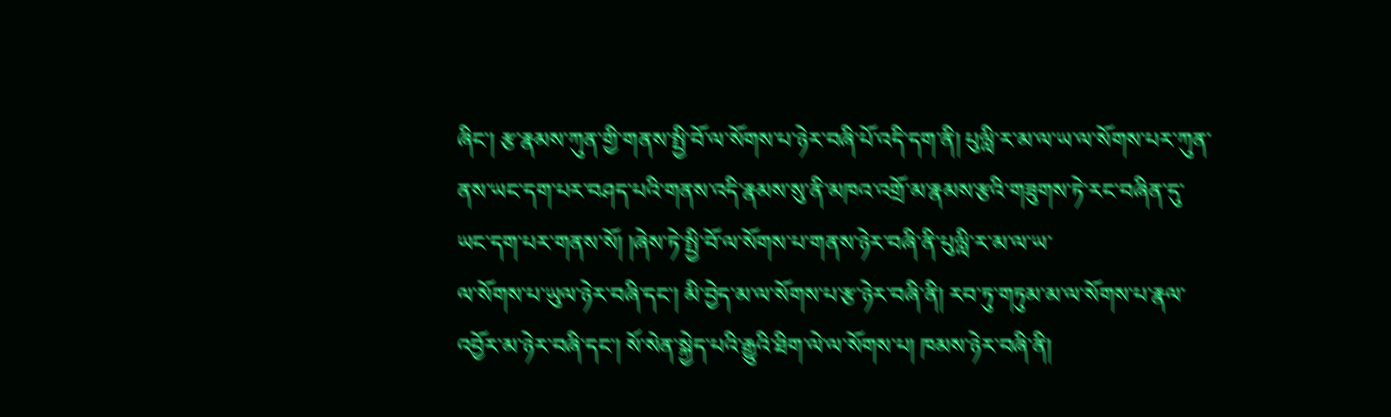ཞིང་། རྩ་རྣམས་ཀུན་གྱི་གནས་སྤྱི་བོ་ལ་སོགས་པ་ཉེར་བཞི་པོ་འདི་དག་ནི། པུལླི་ར་མ་ལ་ཡ་ལ་སོགས་པར་ཀུན་ནས་ཡང་དག་པར་བཤད་པའི་གནས་འདི་རྣམས་སུ་ནི་མཁའ་འགྲོ་མ་རྣམས་རྩའི་གཟུགས་ཏེ་རང་བཞིན་དུ་ཡང་དག་པར་གནས་སོ། །ཞེས་ཏེ་སྤྱི་བོ་ལ་སོགས་པ་གནས་ཉེར་བཞི་ནི་པུལླི་ར་མ་ལ་ཡ་
ལ་སོགས་པ་ཡུལ་ཉེར་བཞི་དང་། མི་བྱེད་མ་ལ་སོགས་པ་རྩ་ཉེར་བཞི་ནི། རབ་ཏུ་གཏུམ་མ་ལ་སོགས་པ་རྣལ་འབྱོར་མ་ཉེར་བཞི་དང་། སོ་སེན་སྐྱེད་པའི་རྒྱུའི་ཐིག་ལེ་ལ་སོགས་པ། ཁམས་ཉེར་བཞི་ནི།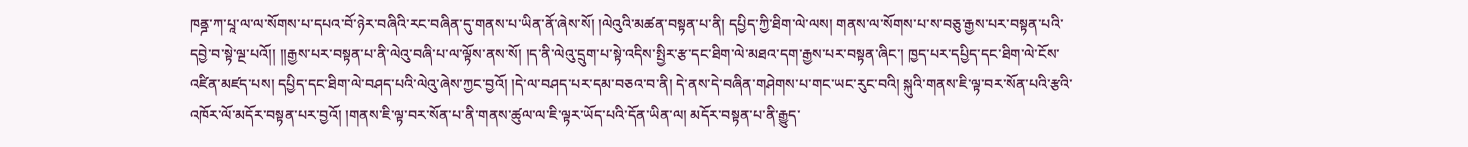ཁནྜ་ཀ་པཱ་ལ་ལ་སོགས་པ་དཔའ་བོ་ཉེར་བཞིའི་རང་བཞིན་དུ་གནས་པ་ཡིན་ནོ་ཞེས་སོ། །ལེའུའི་མཚན་བསྟན་པ་ནི། དཔྱིད་ཀྱི་ཐིག་ལེ་ལས། གནས་ལ་སོགས་པ་ས་བཅུ་རྒྱས་པར་བསྟན་པའི་དབྱེ་བ་སྟེ་ལྔ་པའོ།། །།རྒྱས་པར་བསྟན་པ་ནི་ལེའུ་བཞི་པ་ལ་ལྟོས་ནས་སོ། །ད་ནི་ལེའུ་དྲུག་པ་སྟེ་འདིས་སྤྱིར་རྩ་དང་ཐིག་ལེ་མཐའ་དག་རྒྱས་པར་བསྟན་ཞིང་། ཁྱད་པར་དཔྱིད་དང་ཐིག་ལེ་ངོས་འཛིན་མཛད་པས། དཔྱིད་དང་ཐིག་ལེ་བཤད་པའི་ལེའུ་ཞེས་ཀྱང་བྱའོ། །དེ་ལ་བཤད་པར་དམ་བཅའ་བ་ནི། དེ་ནས་དེ་བཞིན་གཤེགས་པ་གང་ཡང་རུང་བའི། སྐུའི་གནས་ཇི་ལྟ་བར་སོན་པའི་རྩའི་འཁོར་ལོ་མདོར་བསྟན་པར་བྱའོ། །གནས་ཇི་ལྟ་བར་སོན་པ་ནི་གནས་ཚུལ་ལ་ཇི་ལྟར་ཡོད་པའི་དོན་ཡིན་ལ། མདོར་བསྟན་པ་ནི་རྒྱུད་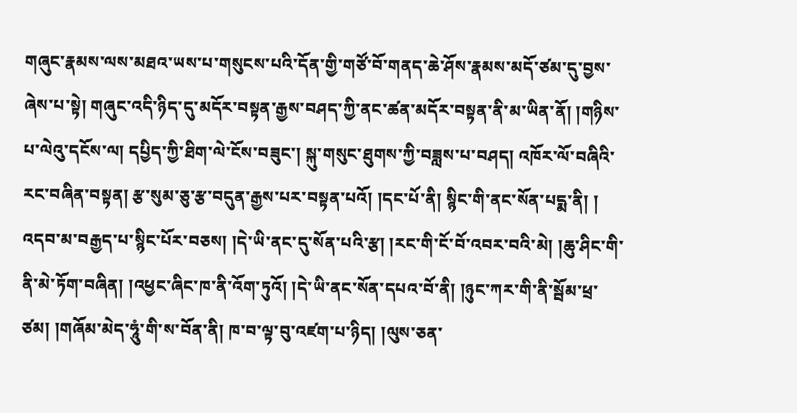གཞུང་རྣམས་ལས་མཐའ་ཡས་པ་གསུངས་པའི་དོན་གྱི་གཙོ་བོ་གནད་ཆེ་ཤོས་རྣམས་མདོ་ཙམ་དུ་བྱས་ཞེས་པ་སྟེ། གཞུང་འདི་ཉིད་དུ་མདོར་བསྟན་རྒྱས་བཤད་ཀྱི་ནང་ཚན་མདོར་བསྟན་ནི་མ་ཡིན་ནོ། །གཉིས་པ་ལེའུ་དངོས་ལ། དཔྱིད་ཀྱི་ཐིག་ལེ་ངོས་བཟུང་། སྐུ་གསུང་ཐུགས་ཀྱི་བཟླས་པ་བཤད། འཁོར་ལོ་བཞིའི་རང་བཞིན་བསྟན། རྩ་སུམ་ཅུ་རྩ་བདུན་རྒྱས་པར་བསྟན་པའོ། །དང་པོ་ནི། སྙིང་གི་ནང་སོན་པདྨ་ནི། །
འདབ་མ་བརྒྱད་པ་སྙིང་པོར་བཅས། །དེ་ཡི་ནང་དུ་སོན་པའི་རྩ། །རང་གི་ངོ་བོ་འབར་བའི་མེ། །ཆུ་ཤིང་གི་ནི་མེ་ཏོག་བཞིན། །འཕྱང་ཞིང་ཁ་ནི་འོག་ཏུའོ། །དེ་ཡི་ནང་སོན་དཔའ་བོ་ནི། །ཉུང་ཀར་གི་ནི་སྦོམ་ཕྲ་ཙམ། །གཞོམ་མེད་ཧཱུཾ་གི་ས་བོན་ནི། ཁ་བ་ལྟ་བུ་འཛག་པ་ཉིད། །ལུས་ཅན་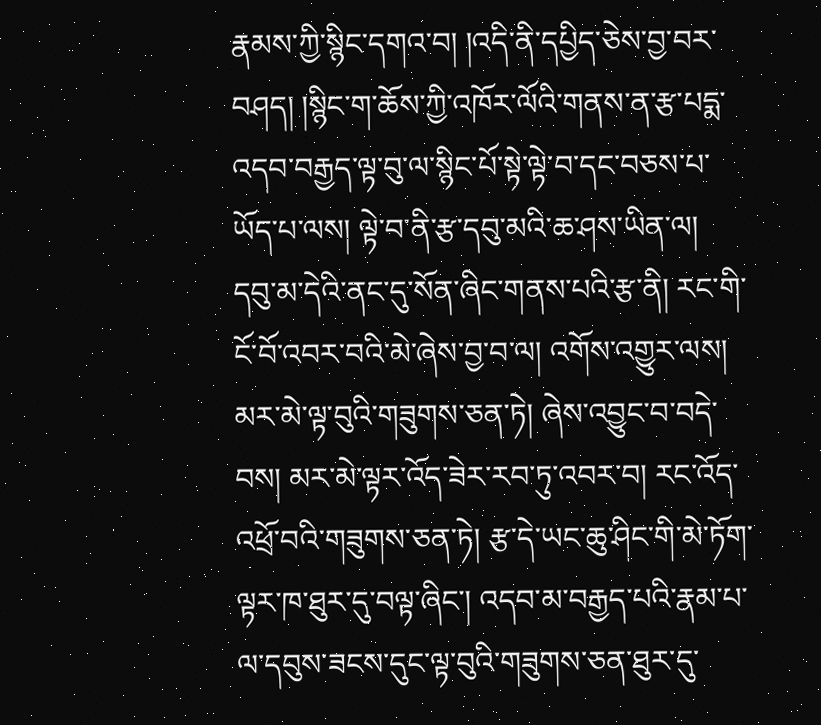རྣམས་ཀྱི་སྙིང་དགའ་བ། །འདི་ནི་དཔྱིད་ཅེས་བྱ་བར་བཤད། །སྙིང་ག་ཆོས་ཀྱི་འཁོར་ལོའི་གནས་ན་རྩ་པདྨ་འདབ་བརྒྱད་ལྟ་བུ་ལ་སྙིང་པོ་སྟེ་ལྟེ་བ་དང་བཅས་པ་ཡོད་པ་ལས། ལྟེ་བ་ནི་རྩ་དབུ་མའི་ཆ་ཤས་ཡིན་ལ། དབུ་མ་དེའི་ནང་དུ་སོན་ཞིང་གནས་པའི་རྩ་ནི། རང་གི་ངོ་བོ་འབར་བའི་མེ་ཞེས་བྱ་བ་ལ། འགོས་འགྱུར་ལས། མར་མེ་ལྟ་བུའི་གཟུགས་ཅན་ཏེ། ཞེས་འབྱུང་བ་བདེ་བས། མར་མེ་ལྟར་འོད་ཟེར་རབ་ཏུ་འབར་བ། རང་འོད་འཕྲོ་བའི་གཟུགས་ཅན་ཏེ། རྩ་དེ་ཡང་ཆུ་ཤིང་གི་མེ་ཏོག་ལྟར་ཁ་ཐུར་དུ་བལྟ་ཞིང་། འདབ་མ་བརྒྱད་པའི་རྣམ་པ་ལ་དབུས་ཟངས་དུང་ལྟ་བུའི་གཟུགས་ཅན་ཐུར་དུ་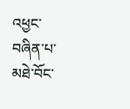འཕྱང་བཞིན་པ་མཐེ་བོང་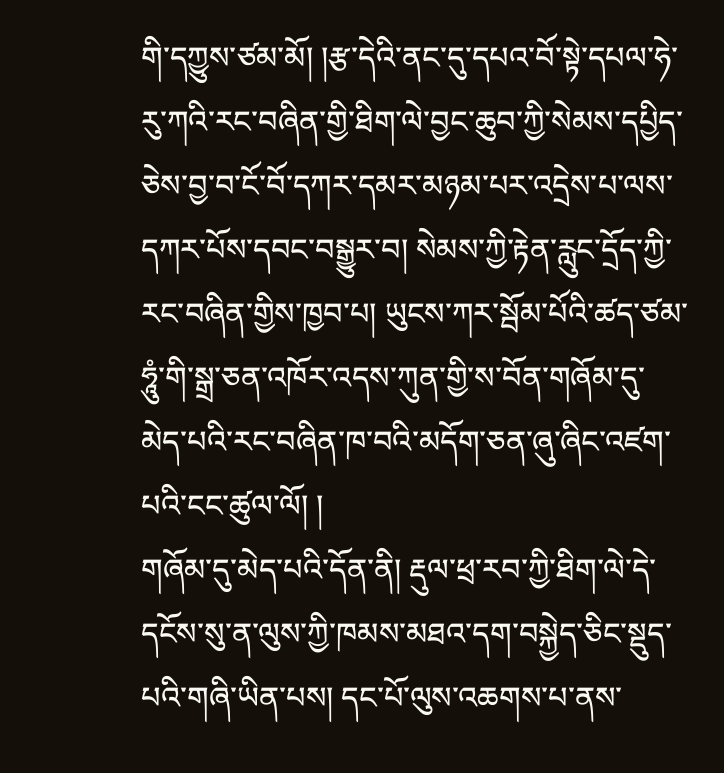གི་དཀྱུས་ཙམ་མོ། །རྩ་དེའི་ནང་དུ་དཔའ་བོ་སྟེ་དཔལ་ཧེ་རུ་ཀའི་རང་བཞིན་གྱི་ཐིག་ལེ་བྱང་ཆུབ་ཀྱི་སེམས་དཔྱིད་ཅེས་བྱ་བ་ངོ་བོ་དཀར་དམར་མཉམ་པར་འདྲེས་པ་ལས་དཀར་པོས་དབང་བསྒྱུར་བ། སེམས་ཀྱི་རྟེན་རླུང་དྲོད་ཀྱི་རང་བཞིན་གྱིས་ཁྱབ་པ། ཡུངས་ཀར་སྦོམ་པོའི་ཚད་ཙམ་ཧཱུཾ་གི་སྒྲ་ཅན་འཁོར་འདས་ཀུན་གྱི་ས་བོན་གཞོམ་དུ་མེད་པའི་རང་བཞིན་ཁ་བའི་མདོག་ཅན་ཞུ་ཞིང་འཛག་པའི་ངང་ཚུལ་ལོ། །
གཞོམ་དུ་མེད་པའི་དོན་ནི། རྡུལ་ཕྲ་རབ་ཀྱི་ཐིག་ལེ་དེ་དངོས་སུ་ན་ལུས་ཀྱི་ཁམས་མཐའ་དག་བསྐྱེད་ཅིང་སྡུད་པའི་གཞི་ཡིན་པས། དང་པོ་ལུས་འཆགས་པ་ནས་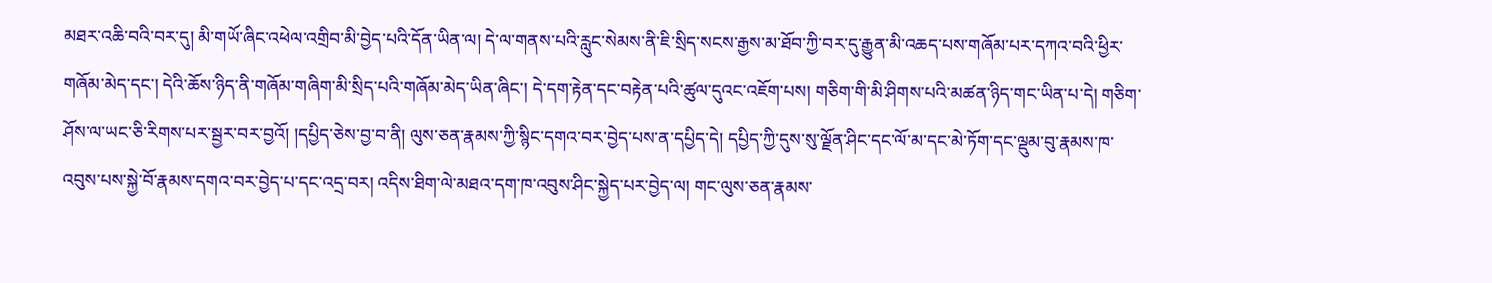མཐར་འཆི་བའི་བར་དུ། མི་གཡོ་ཞིང་འཕེལ་འགྲིབ་མི་བྱེད་པའི་དོན་ཡིན་ལ། དེ་ལ་གནས་པའི་རླུང་སེམས་ནི་ཇི་སྲིད་སངས་རྒྱས་མ་ཐོབ་ཀྱི་བར་དུ་རྒྱུན་མི་འཆད་པས་གཞོམ་པར་དཀའ་བའི་ཕྱིར་གཞོམ་མེད་དང་། དེའི་ཆོས་ཉིད་ནི་གཞོམ་གཞིག་མི་སྲིད་པའི་གཞོམ་མེད་ཡིན་ཞིང་། དེ་དག་རྟེན་དང་བརྟེན་པའི་ཚུལ་དུའང་འཇོག་པས། གཅིག་གི་མི་ཤིགས་པའི་མཚན་ཉིད་གང་ཡིན་པ་དེ། གཅིག་ཤོས་ལ་ཡང་ཅི་རིགས་པར་སྦྱར་བར་བྱའོ། །དཔྱིད་ཅེས་བྱ་བ་ནི། ལུས་ཅན་རྣམས་ཀྱི་སྙིང་དགའ་བར་བྱེད་པས་ན་དཔྱིད་དེ། དཔྱིད་ཀྱི་དུས་སུ་ལྗོན་ཤིང་དང་ལོ་མ་དང་མེ་ཏོག་དང་ལྡུམ་བུ་རྣམས་ཁ་འབུས་པས་སྐྱེ་བོ་རྣམས་དགའ་བར་བྱེད་པ་དང་འདྲ་བར། འདིས་ཐིག་ལེ་མཐའ་དག་ཁ་འབུས་ཤིང་སྐྱེད་པར་བྱེད་ལ། གང་ལུས་ཅན་རྣམས་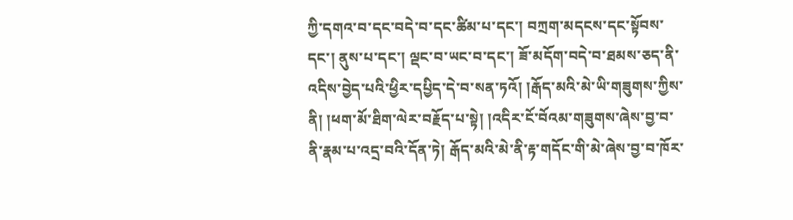ཀྱི་དགའ་བ་དང་བདེ་བ་དང་ཚིམ་པ་དང་། བཀྲག་མདངས་དང་སྟོབས་དང་། ནུས་པ་དང་། ལྡང་བ་ཡང་བ་དང་། ཟོ་མདོག་བདེ་བ་ཐམས་ཅད་ནི་འདིས་བྱེད་པའི་ཕྱིར་དཔྱིད་དེ་བ་སན་ཏའོ། །རྒོད་མའི་མེ་ཡི་གཟུགས་ཀྱིས་ནི། །ཕག་མོ་ཐིག་ལེར་བརྗོད་པ་སྟེ། །འདིར་ངོ་བོའམ་གཟུགས་ཞེས་བྱ་བ་ནི་རྣམ་པ་འདྲ་བའི་དོན་ཏེ། རྒོད་མའི་མེ་ནི་རྟ་གདོང་གི་མེ་ཞེས་བྱ་བ་ཁོར་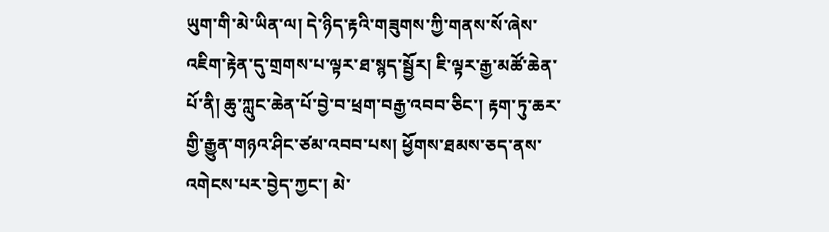ཡུག་གི་མེ་ཡིན་ལ། དེ་ཉིད་རྟའི་གཟུགས་ཀྱི་གནས་སོ་ཞེས་
འཇིག་རྟེན་དུ་གྲགས་པ་ལྟར་ཐ་སྙད་སྦྱོར། ཇི་ལྟར་རྒྱ་མཚོ་ཆེན་པོ་ནི། ཆུ་ཀླུང་ཆེན་པོ་བྱེ་བ་ཕྲག་བརྒྱ་འབབ་ཅིང་། རྟག་ཏུ་ཆར་གྱི་རྒྱུན་གཉའ་ཤིང་ཙམ་འབབ་པས། ཕྱོགས་ཐམས་ཅད་ནས་འགེངས་པར་བྱེད་ཀྱང་། མེ་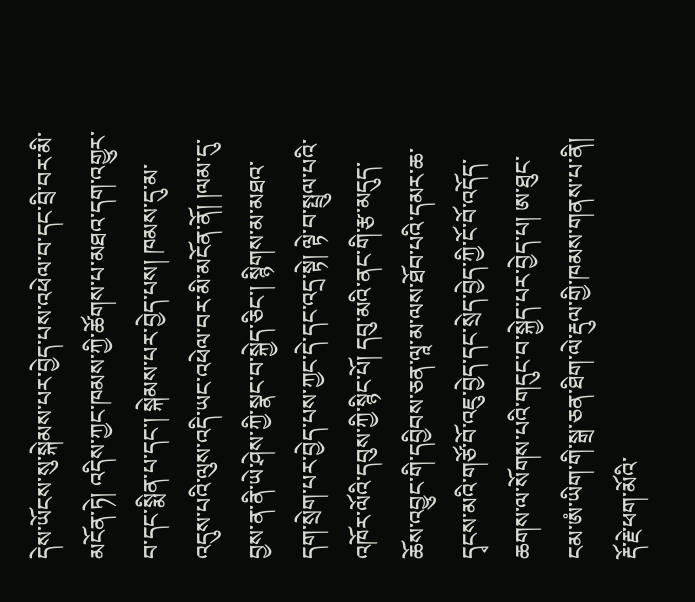དེས་ཡོངས་སུ་སྐེམས་པར་བྱེད་པས་འཕེལ་བ་དང་བྲི་བར་མི་མངོན་ཏེ། འདིས་ཀྱང་ཁམས་ཀྱི་ཚོགས་པ་མཐའ་དག་འགྱུར་བ་དང་སྨིན་པ་དང་། སྐེམས་པར་བྱེད་པས། ཁམས་དུ་མ་འདུས་པའི་ལུས་འདི་ཡང་འཕེལ་བར་མི་མངོན་ནོ། །ལམ་དུ་བྱས་ན་ནི་ཡེ་ཤེས་ཀྱི་སྣང་བ་སྐྱེད་ཅིང་། སྙིགས་མ་མཐའ་དག་སྲེག་པར་བྱེད་པས་ཀྱང་དེ་དང་འདྲ་སྟེ། ལྟེ་བ་སྤྲུལ་པའི་འཁོར་ལོའི་དབུས་ཀྱི་སྙིང་པོ། དབུ་མའི་ནང་གི་རྩ་མདུད་ཆོས་འབྱུང་གི་དབྱིབས་ཅན་ལཱ་མ་ལས་ཐོབ་པའི་དམར་ཆ་དྭངས་མའི་གཙོ་བོ་འཇུ་བྱེད་དང་སྲེད་བྱེད་ཀྱི་ངོ་བོ་འདོད་ཆགས་ལ་སོགས་པའི་གདུང་བ་སྐྱེད་པར་བྱེད་པ། ཨ་ཐུང་ངམ་ཨཾ་ཡིག་གི་སྒྲ་ཅན་ཐིག་ལེ་རྡུལ་གྱི་ཁམས་གནས་པ་ནི། རྡོ་རྗེ་ཕག་མོའི་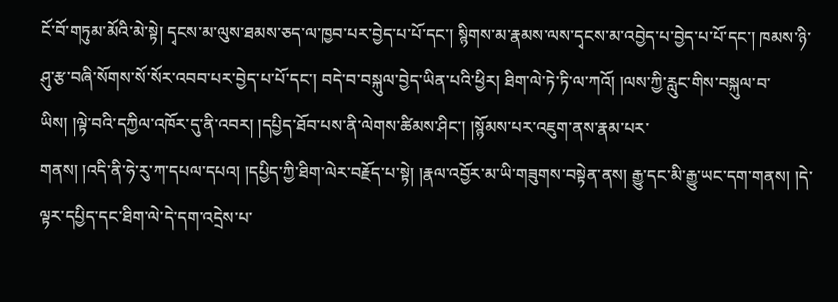ངོ་བོ་གཏུམ་མོའི་མེ་སྟེ། དྭངས་མ་ལུས་ཐམས་ཅད་ལ་ཁྱབ་པར་བྱེད་པ་པོ་དང་། སྙིགས་མ་རྣམས་ལས་དྭངས་མ་འབྱེད་པ་བྱེད་པ་པོ་དང་། ཁམས་ཉི་ཤུ་རྩ་བཞི་སོགས་སོ་སོར་འབབ་པར་བྱེད་པ་པོ་དང་། བདེ་བ་བསྐུལ་བྱེད་ཡིན་པའི་ཕྱིར། ཐིག་ལེ་ཏེ་ཏི་ལ་ཀའོ། །ལས་ཀྱི་རླུང་གིས་བསྐུལ་བ་ཡིས། །ལྟེ་བའི་དཀྱིལ་འཁོར་དུ་ནི་འབར། །དཔྱིད་ཐོབ་པས་ནི་ལེགས་ཚིམས་ཤིང་། །སྙོམས་པར་འཇུག་ནས་རྣམ་པར་
གནས། །འདི་ནི་ཧེ་རུ་ཀ་དཔལ་དཔའ། །དཔྱིད་ཀྱི་ཐིག་ལེར་བརྗོད་པ་སྟེ། །རྣལ་འབྱོར་མ་ཡི་གཟུགས་བསྟེན་ནས། རྒྱུ་དང་མི་རྒྱུ་ཡང་དག་གནས། །དེ་ལྟར་དཔྱིད་དང་ཐིག་ལེ་དེ་དག་འདྲེས་པ་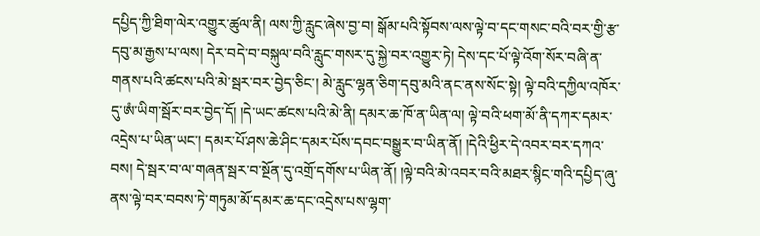དཔྱིད་ཀྱི་ཐིག་ལེར་འགྱུར་ཚུལ་ནི། ལས་ཀྱི་རླུང་ཞེས་བྱ་བ། སྒོམ་པའི་སྟོབས་ལས་ལྟེ་བ་དང་གསང་བའི་བར་གྱི་རྩ་དབུ་མ་རྒྱས་པ་ལས། དེར་བདེ་བ་བསྐུལ་བའི་རླུང་གསར་དུ་སྐྱེ་བར་འགྱུར་ཏེ། དེས་དང་པོ་ལྟེ་འོག་སོར་བཞི་ན་གནས་པའི་ཚངས་པའི་མེ་སྦར་བར་བྱེད་ཅིང་། མེ་རླུང་ལྷན་ཅིག་དབུ་མའི་ནང་ནས་སོང་སྟེ། ལྟེ་བའི་དཀྱིལ་འཁོར་དུ་ཨཾ་ཡིག་སྦོར་བར་བྱེད་དོ། །དེ་ཡང་ཚངས་པའི་མེ་ནི། དམར་ཆ་ཁོ་ན་ཡིན་ལ། ལྟེ་བའི་ཕག་མོ་ནི་དཀར་དམར་འདྲེས་པ་ཡིན་ཡང་། དམར་པོ་ཤས་ཆེ་ཤིང་དམར་པོས་དབང་བསྒྱུར་བ་ཡིན་ནོ། །དེའི་ཕྱིར་དེ་འབར་བར་དཀའ་བས། དེ་སྦར་བ་ལ་གཞན་སྦར་བ་སྔོན་དུ་འགྲོ་དགོས་པ་ཡིན་ནོ། །ལྟེ་བའི་མེ་འབར་བའི་མཐར་སྙིང་གའི་དཔྱིད་ཞུ་ནས་ལྟེ་བར་བབས་ཏེ་གཏུམ་མོ་དམར་ཆ་དང་འདྲེས་པས་ལྷག་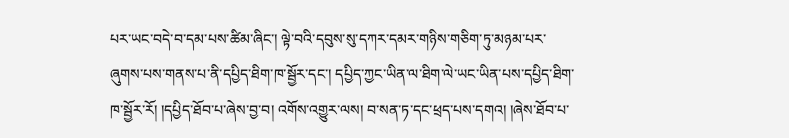པར་ཡང་བདེ་བ་དམ་པས་ཚིམ་ཞིང་། ལྟེ་བའི་དབུས་སུ་དཀར་དམར་གཉིས་གཅིག་ཏུ་མཉམ་པར་ཞུགས་པས་གནས་པ་ནི་དཔྱིད་ཐིག་ཁ་སྦྱོར་དང་། དཔྱིད་ཀྱང་ཡིན་ལ་ཐིག་ལེ་ཡང་ཡིན་པས་དཔྱིད་ཐིག་ཁ་སྦྱོར་རོ། །དཔྱིད་ཐོབ་པ་ཞེས་བྱ་བ། འགོས་འགྱུར་ལས། བ་སན་ཏ་དང་ཕྲད་པས་དགའ། །ཞེས་ཐོབ་པ་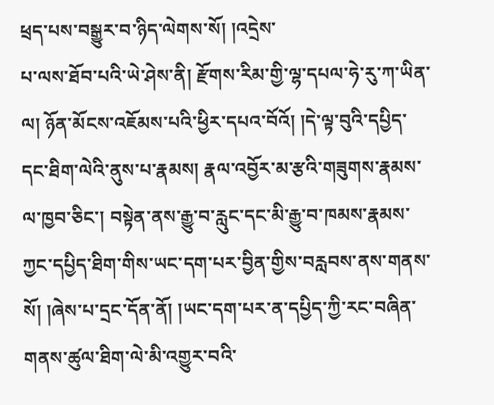ཕྲད་པས་བསྒྱུར་བ་ཉིད་ལེགས་སོ། །འདྲེས་
པ་ལས་ཐོབ་པའི་ཡེ་ཤེས་ནི། རྫོགས་རིམ་གྱི་ལྷ་དཔལ་ཧེ་རུ་ཀ་ཡིན་ལ། ཉོན་མོངས་འཇོམས་པའི་ཕྱིར་དཔའ་བོའོ། །དེ་ལྟ་བུའི་དཔྱིད་དང་ཐིག་ལེའི་ནུས་པ་རྣམས། རྣལ་འབྱོར་མ་རྩའི་གཟུགས་རྣམས་ལ་ཁྱབ་ཅིང་། བསྟེན་ནས་རྒྱུ་བ་རླུང་དང་མི་རྒྱུ་བ་ཁམས་རྣམས་ཀྱང་དཔྱིད་ཐིག་གིས་ཡང་དག་པར་བྱིན་གྱིས་བརླབས་ནས་གནས་སོ། །ཞེས་པ་དྲང་དོན་ནོ། །ཡང་དག་པར་ན་དཔྱིད་ཀྱི་རང་བཞིན་གནས་ཚུལ་ཐིག་ལེ་མི་འགྱུར་བའི་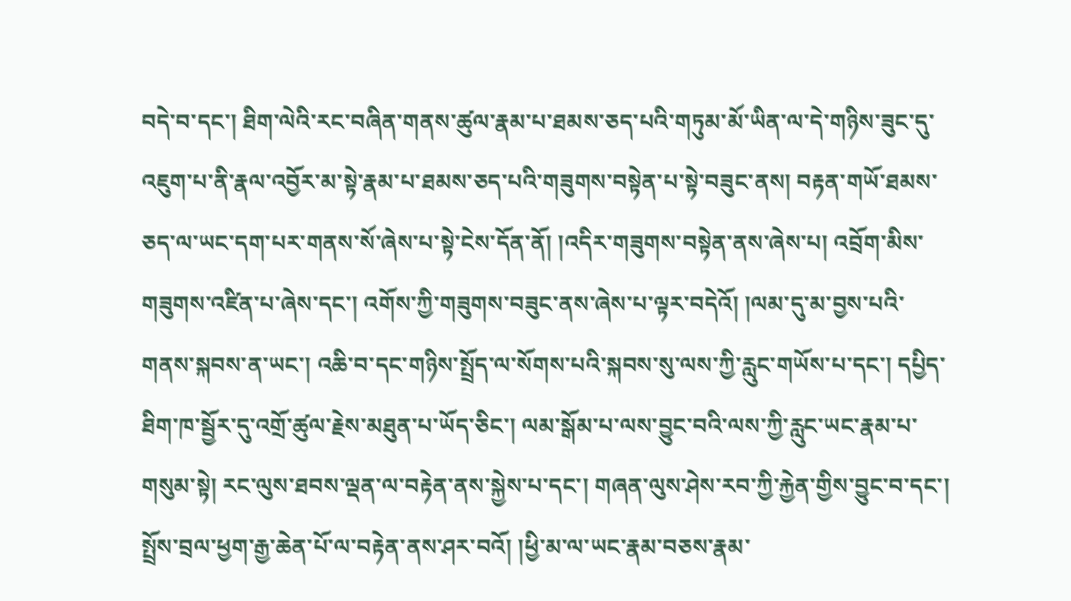བདེ་བ་དང་། ཐིག་ལེའི་རང་བཞིན་གནས་ཚུལ་རྣམ་པ་ཐམས་ཅད་པའི་གཏུམ་མོ་ཡིན་ལ་དེ་གཉིས་ཟུང་དུ་འཇུག་པ་ནི་རྣལ་འབྱོར་མ་སྟེ་རྣམ་པ་ཐམས་ཅད་པའི་གཟུགས་བསྟེན་པ་སྟེ་བཟུང་ནས། བརྟན་གཡོ་ཐམས་ཅད་ལ་ཡང་དག་པར་གནས་སོ་ཞེས་པ་སྟེ་ངེས་དོན་ནོ། །འདིར་གཟུགས་བསྟེན་ནས་ཞེས་པ། འབྲོག་མིས་གཟུགས་འཛིན་པ་ཞེས་དང་། འགོས་ཀྱི་གཟུགས་བཟུང་ནས་ཞེས་པ་ལྟར་བདེའོ། །ལམ་དུ་མ་བྱས་པའི་གནས་སྐབས་ན་ཡང་། འཆི་བ་དང་གཉིས་སྤྲོད་ལ་སོགས་པའི་སྐབས་སུ་ལས་ཀྱི་རླུང་གཡོས་པ་དང་། དཔྱིད་ཐིག་ཁ་སྦྱོར་དུ་འགྲོ་ཚུལ་རྗེས་མཐུན་པ་ཡོད་ཅིང་། ལམ་སྒོམ་པ་ལས་བྱུང་བའི་ལས་ཀྱི་རླུང་ཡང་རྣམ་པ་གསུམ་སྟེ། རང་ལུས་ཐབས་ལྡན་ལ་བརྟེན་ནས་སྐྱེས་པ་དང་། གཞན་ལུས་ཤེས་རབ་ཀྱི་རྐྱེན་གྱིས་བྱུང་བ་དང་། སྤྲོས་བྲལ་ཕྱག་རྒྱ་ཆེན་པོ་ལ་བརྟེན་ནས་ཤར་བའོ། །ཕྱི་མ་ལ་ཡང་རྣམ་བཅས་རྣམ་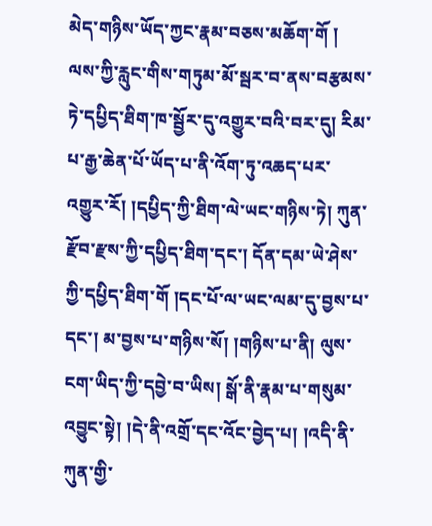མེད་གཉིས་ཡོད་ཀྱང་རྣམ་བཅས་མཆོག་གོ །
ལས་ཀྱི་རླུང་གིས་གཏུམ་མོ་སྦར་བ་ནས་བརྩམས་ཏེ་དཔྱིད་ཐིག་ཁ་སྦྱོར་དུ་འགྱུར་བའི་བར་དུ། རིམ་པ་རྒྱ་ཆེན་པོ་ཡོད་པ་ནི་འོག་ཏུ་འཆད་པར་འགྱུར་རོ། །དཔྱིད་ཀྱི་ཐིག་ལེ་ཡང་གཉིས་ཏེ། ཀུན་རྫོབ་རྫས་ཀྱི་དཔྱིད་ཐིག་དང་། དོན་དམ་ཡེ་ཤེས་ཀྱི་དཔྱིད་ཐིག་གོ །དང་པོ་ལ་ཡང་ལམ་དུ་བྱས་པ་དང་། མ་བྱས་པ་གཉིས་སོ། །གཉིས་པ་ནི། ལུས་ངག་ཡིད་ཀྱི་དབྱེ་བ་ཡིས། སྒོ་ནི་རྣམ་པ་གསུམ་འབྱུང་སྟེ། །དེ་ནི་འགྲོ་དང་འོང་བྱེད་པ། །འདི་ནི་ཀུན་གྱི་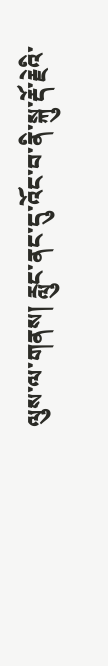ལུས་ལ་གནས། རླུང་ནང་དུ་འོང་བ་ནི་སྐུ་རྡོ་རྗེའི་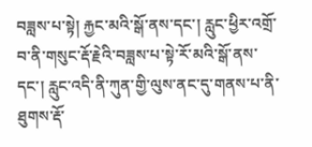བཟླས་པ་སྟེ། རྐྱང་མའི་སྒོ་ནས་དང་། རླུང་ཕྱིར་འགྲོ་བ་ནི་གསུང་རྡོ་རྗེའི་བཟླས་པ་སྟེ་རོ་མའི་སྒོ་ནས་དང་། རླུང་འདི་ནི་ཀུན་གྱི་ལུས་ནང་དུ་གནས་པ་ནི་ཐུགས་རྡོ་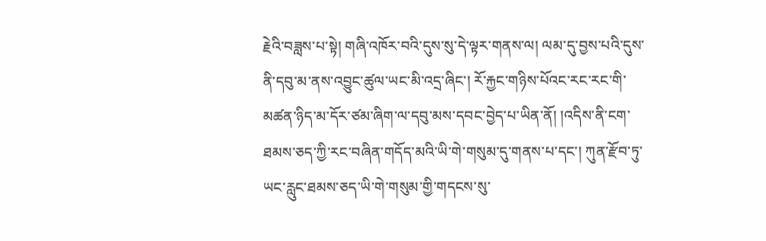རྗེའི་བཟླས་པ་སྟེ། གཞི་འཁོར་བའི་དུས་སུ་དེ་ལྟར་གནས་ལ། ལམ་དུ་བྱས་པའི་དུས་ནི་དབུ་མ་ནས་འབྱུང་ཚུལ་ཡང་མི་འདྲ་ཞིང་། རོ་རྐྱང་གཉིས་པོའང་རང་རང་གི་མཚན་ཉིད་མ་དོར་ཙམ་ཞིག་ལ་དབུ་མས་དབང་བྱེད་པ་ཡིན་ནོ། །འདིས་ནི་ངག་ཐམས་ཅད་ཀྱི་རང་བཞིན་གདོད་མའི་ཡི་གེ་གསུམ་དུ་གནས་པ་དང་། ཀུན་རྫོབ་ཏུ་ཡང་རླུང་ཐམས་ཅད་ཡི་གེ་གསུམ་གྱི་གདངས་སུ་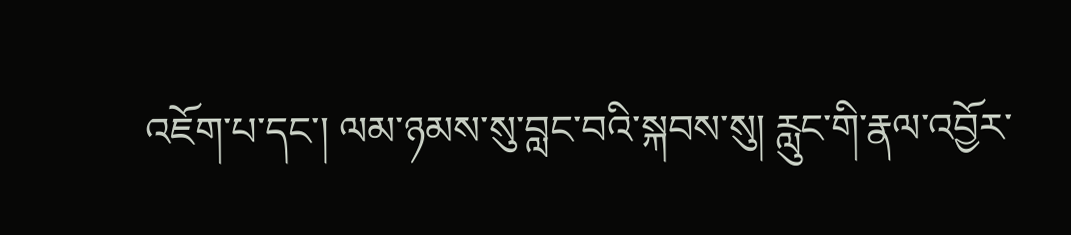འཇོག་པ་དང་། ལམ་ཉམས་སུ་བླང་བའི་སྐབས་སུ། རླུང་གི་རྣལ་འབྱོར་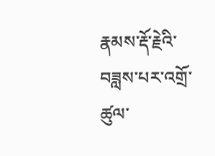རྣམས་རྡོ་རྗེའི་བཟླས་པར་འགྲོ་ཚུལ་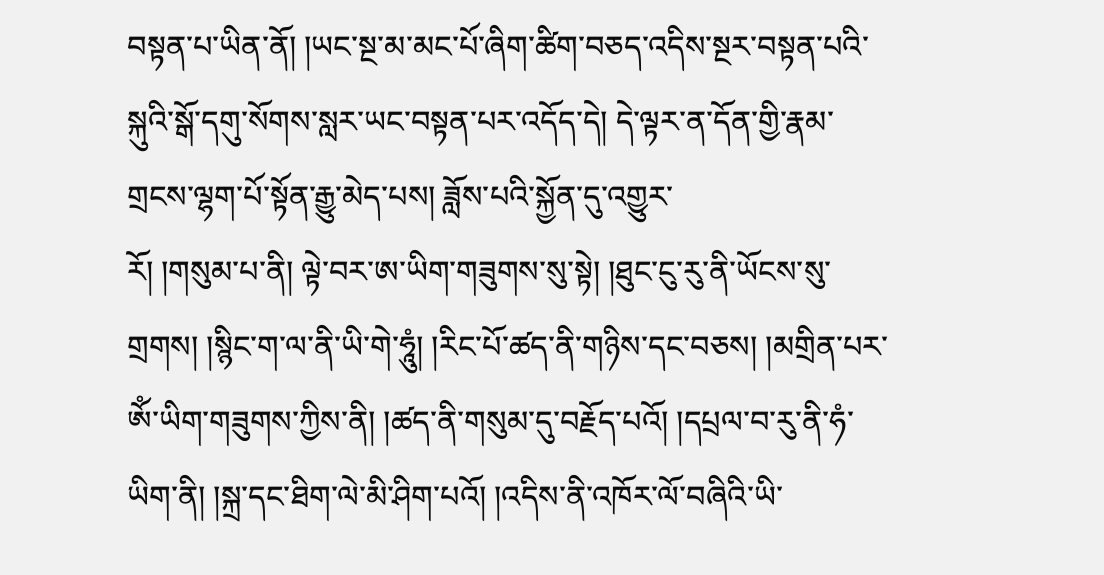བསྟན་པ་ཡིན་ནོ། །ཡང་སྔ་མ་མང་པོ་ཞིག་ཚིག་བཅད་འདིས་སྔར་བསྟན་པའི་སྐུའི་སྒོ་དགུ་སོགས་སླར་ཡང་བསྟན་པར་འདོད་དེ། དེ་ལྟར་ན་དོན་གྱི་རྣམ་གྲངས་ལྷག་པོ་སྟོན་རྒྱུ་མེད་པས། ཟློས་པའི་སྐྱོན་དུ་འགྱུར་
རོ། །གསུམ་པ་ནི། ལྟེ་བར་ཨ་ཡིག་གཟུགས་སུ་སྟེ། །ཐུང་ངུ་རུ་ནི་ཡོངས་སུ་གྲགས། །སྙིང་ག་ལ་ནི་ཡི་གེ་ཧཱུཾ། །རིང་པོ་ཚད་ནི་གཉིས་དང་བཅས། །མགྲིན་པར་ཨོཾ་ཡིག་གཟུགས་ཀྱིས་ནི། །ཚད་ནི་གསུམ་དུ་བརྗོད་པའོ། །དཔྲལ་བ་རུ་ནི་ཧཾ་ཡིག་ནི། །སྐྲ་དང་ཐིག་ལེ་མི་ཤིག་པའོ། །འདིས་ནི་འཁོར་ལོ་བཞིའི་ཡི་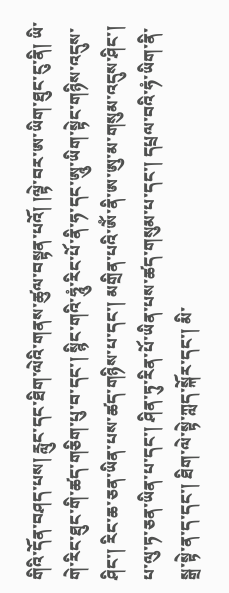གིའི་དོན་བཤད་པས། རླུང་དང་ཐིག་ལེའི་གནས་ཚུལ་བསྟན་པའོ། །ལྟེ་བར་ཨ་ཡིག་ཐུང་ངུ་ནི། ཡི་གེ་རིང་ཐུང་གི་ཚད་གཅིག་པུ་བ་དང་། སྙིང་གའི་ཧཱུཾ་རིང་པོ་ནི་ཧ་དང་ཨཱུ་ཡིག་སྟེང་གཉིས་འདུས་ཤིང་། རིང་ཆ་ཅན་ཡིན་པས་ཚད་གཉིས་པ་དང་། མགྲིན་པའི་ཨོཾ་ནི་ཨ་ཨུ་མ་གསུམ་འདུས་ཤིང་། པ་ལུ་ཏ་ཅན་ཡིན་པ་དང་། ཤིན་ཏུ་རིན་པོ་ཡིན་པས་ཚད་གསུམ་པ་དང་། དཔྲལ་བའི་ཧཾ་ཡིག་ནི་སྒྲ་སྟེ་ན་ད་དང་། ཐིག་ལེ་སྟེ་ཀླད་སྐོར་དང་། མི་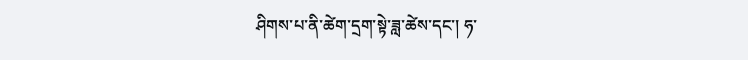ཤིགས་པ་ནི་ཚེག་དྲག་སྟེ་ཟླ་ཚེས་དང་། ཧ་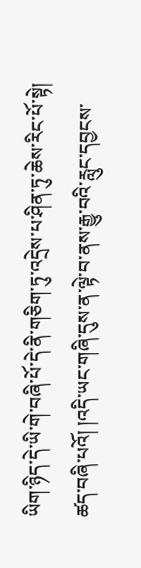ཡིག་ཉིད་དེ་ཡི་གེ་བཞི་པོ་དེ་ནི་གཅིག་ཏུ་འདྲེས་པ་ཤིན་ཏུ་ཆེས་རིང་པོ་སྟེ། ཚད་བཞི་པའོ། །འདི་ཡང་གཞི་དུས་ན་ལྟེ་བ་ནས་རྒྱུ་བའི་རླུང་དབྱངས་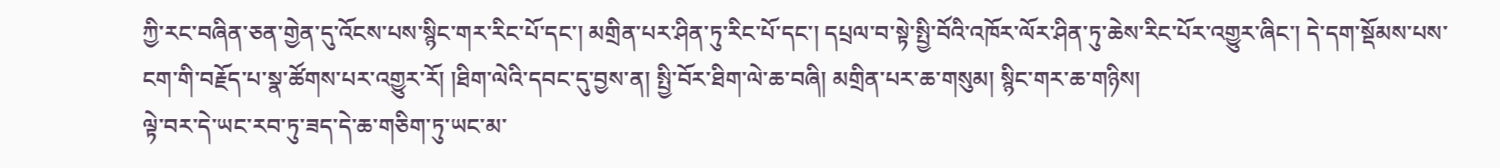ཀྱི་རང་བཞིན་ཅན་གྱེན་དུ་འོངས་པས་སྙིང་གར་རིང་པོ་དང་། མགྲིན་པར་ཤིན་ཏུ་རིང་པོ་དང་། དཔྲལ་བ་སྟེ་སྤྱི་བོའི་འཁོར་ལོར་ཤིན་ཏུ་ཆེས་རིང་པོར་འགྱུར་ཞིང་། དེ་དག་སྡོམས་པས་ངག་གི་བརྗོད་པ་སྣ་ཚོགས་པར་འགྱུར་རོ། །ཐིག་ལེའི་དབང་དུ་བྱས་ན། སྤྱི་བོར་ཐིག་ལེ་ཆ་བཞི། མགྲིན་པར་ཆ་གསུམ། སྙིང་གར་ཆ་གཉིས།
ལྟེ་བར་དེ་ཡང་རབ་ཏུ་ཟད་དེ་ཆ་གཅིག་ཏུ་ཡང་མ་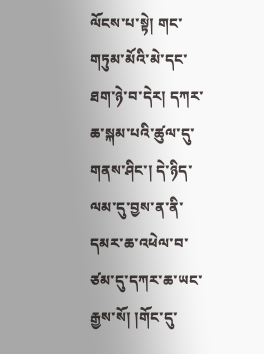ལོངས་པ་སྟེ། གང་གཏུམ་མོའི་མེ་དང་ཐག་ཉེ་བ་དེར། དཀར་ཆ་སྐམ་པའི་ཚུལ་དུ་གནས་ཤིང་། དེ་ཉིད་ལམ་དུ་བྱས་ན་ནི་དམར་ཆ་འཕེལ་བ་ཙམ་དུ་དཀར་ཆ་ཡང་རྒྱས་སོ། །གོང་དུ་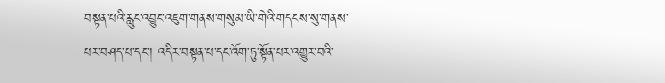བསྟན་པའི་རླུང་འབྱུང་འཇུག་གནས་གསུམ་ཡི་གེའི་གདངས་སུ་གནས་པར་བཤད་པ་དང་། འདིར་བསྟན་པ་དང་འོག་ཏུ་སྟོན་པར་འགྱུར་བའི་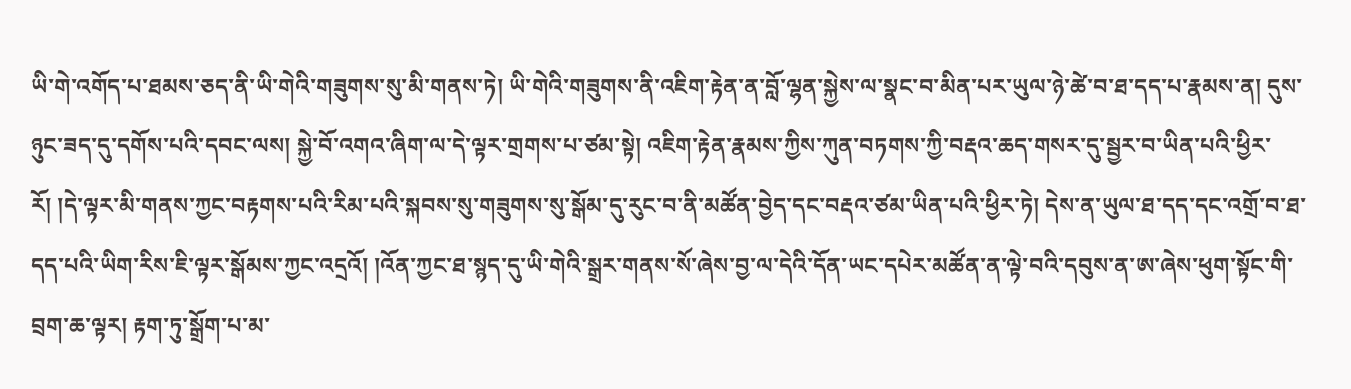ཡི་གེ་འགོད་པ་ཐམས་ཅད་ནི་ཡི་གེའི་གཟུགས་སུ་མི་གནས་ཏེ། ཡི་གེའི་གཟུགས་ནི་འཇིག་རྟེན་ན་བློ་ལྷན་སྐྱེས་ལ་སྣང་བ་མིན་པར་ཡུལ་ཉེ་ཚེ་བ་ཐ་དད་པ་རྣམས་ན། དུས་ཉུང་ཟད་དུ་དགོས་པའི་དབང་ལས། སྐྱེ་བོ་འགའ་ཞིག་ལ་དེ་ལྟར་གྲགས་པ་ཙམ་སྟེ། འཇིག་རྟེན་རྣམས་ཀྱིས་ཀུན་བཏགས་ཀྱི་བརྡའ་ཆད་གསར་དུ་སྦྱར་བ་ཡིན་པའི་ཕྱིར་རོ། །དེ་ལྟར་མི་གནས་ཀྱང་བརྟགས་པའི་རིམ་པའི་སྐབས་སུ་གཟུགས་སུ་སྒོམ་དུ་རུང་བ་ནི་མཚོན་བྱེད་དང་བརྡའ་ཙམ་ཡིན་པའི་ཕྱིར་ཏེ། དེས་ན་ཡུལ་ཐ་དད་དང་འགྲོ་བ་ཐ་དད་པའི་ཡིག་རིས་ཇི་ལྟར་སྒོམས་ཀྱང་འདྲའོ། །འོན་ཀྱང་ཐ་སྙད་དུ་ཡི་གེའི་སྒྲར་གནས་སོ་ཞེས་བྱ་ལ་དེའི་དོན་ཡང་དཔེར་མཚོན་ན་ལྟེ་བའི་དབུས་ན་ཨ་ཞེས་ཕུག་སྟོང་གི་བྲག་ཆ་ལྟར། རྟག་ཏུ་སྒྲོག་པ་མ་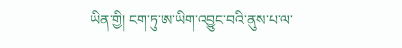ཡིན་གྱི། ངག་ཏུ་ཨ་ཡིག་འབྱུང་བའི་ནུས་པ་ལ་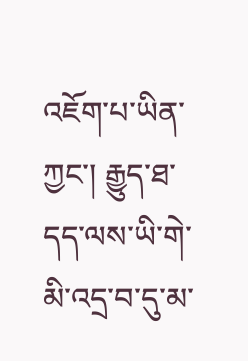འཇོག་པ་ཡིན་ཀྱང་། རྒྱུད་ཐ་དད་ལས་ཡི་གེ་མི་འདྲ་བ་དུ་མ་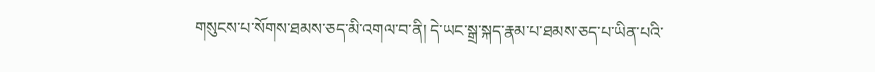གསུངས་པ་སོགས་ཐམས་ཅད་མི་འགལ་བ་ནི། དེ་ཡང་སྒྲ་སྐད་རྣམ་པ་ཐམས་ཅད་པ་ཡིན་པའི་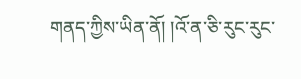གནད་ཀྱིས་ཡིན་ནོ། །འོ་ན་ཅི་རུང་རུང་